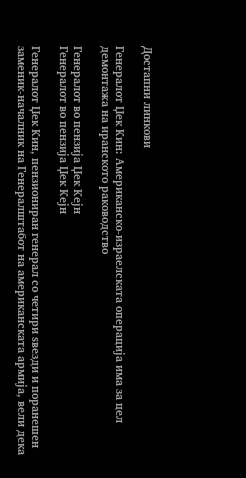Достапни линкови

Генералот Џек Кин: Американско-израелската операција има за цел демонтажа на иранското раководство

Генералот во пензија Џек Кејн
Генералот во пензија Џек Кејн

Генералот Џек Кин, пензиониран генерал со четири ѕвезди и поранешен заменик-началник на Генералштабот на американската армија, вели дека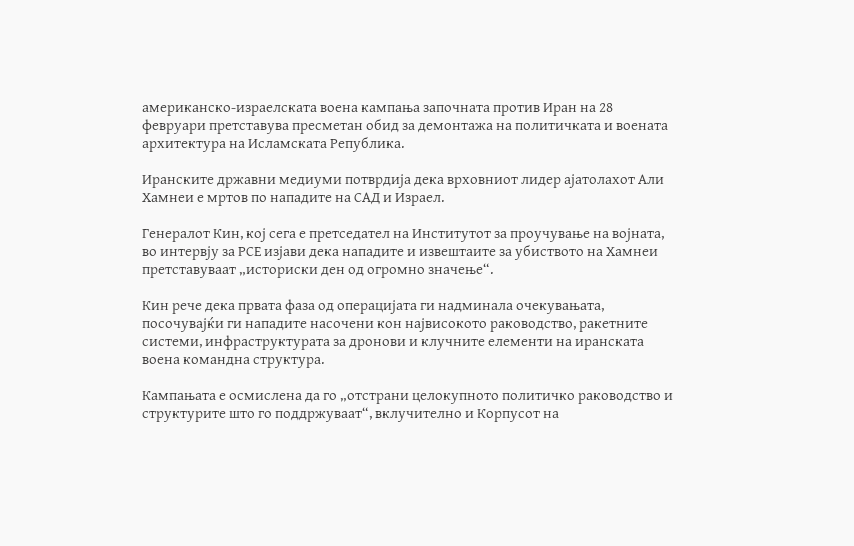американско-израелската воена кампања започната против Иран на 28 февруари претставува пресметан обид за демонтажа на политичката и воената архитектура на Исламската Република.

Иранските државни медиуми потврдија дека врховниот лидер ајатолахот Али Хамнеи е мртов по нападите на САД и Израел.

Генералот Кин, кој сега е претседател на Институтот за проучување на војната, во интервју за РСЕ изјави дека нападите и извештаите за убиството на Хамнеи претставуваат „историски ден од огромно значење“.

Кин рече дека првата фаза од операцијата ги надминала очекувањата, посочувајќи ги нападите насочени кон највисокото раководство, ракетните системи, инфраструктурата за дронови и клучните елементи на иранската воена командна структура.

Кампањата е осмислена да го „отстрани целокупното политичко раководство и структурите што го поддржуваат“, вклучително и Корпусот на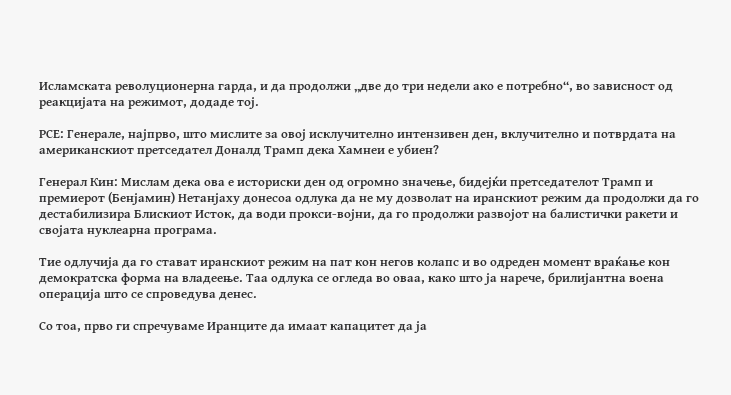Исламската револуционерна гарда, и да продолжи „две до три недели ако е потребно“, во зависност од реакцијата на режимот, додаде тој.

РСЕ: Генерале, најпрво, што мислите за овој исклучително интензивен ден, вклучително и потврдата на американскиот претседател Доналд Трамп дека Хамнеи е убиен?

Генерал Кин: Мислам дека ова е историски ден од огромно значење, бидејќи претседателот Трамп и премиерот (Бенјамин) Нетанјаху донесоа одлука да не му дозволат на иранскиот режим да продолжи да го дестабилизира Блискиот Исток, да води прокси-војни, да го продолжи развојот на балистички ракети и својата нуклеарна програма.

Тие одлучија да го стават иранскиот режим на пат кон негов колапс и во одреден момент враќање кон демократска форма на владеење. Таа одлука се огледа во оваа, како што ја нарече, брилијантна воена операција што се спроведува денес.

Со тоа, прво ги спречуваме Иранците да имаат капацитет да ја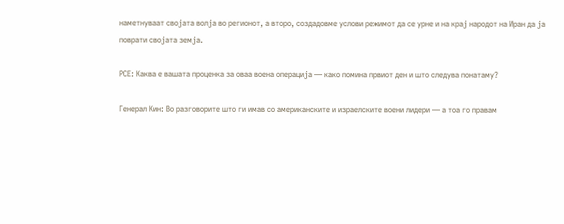наметнуваат својата волја во регионот, а второ, создадовме услови режимот да се урне и на крај народот на Иран да ја поврати својата земја.

РСЕ: Каква е вашата проценка за оваа воена операција — како помина првиот ден и што следува понатаму?

Генерал Кин: Во разговорите што ги имав со американските и израелските воени лидери — а тоа го правам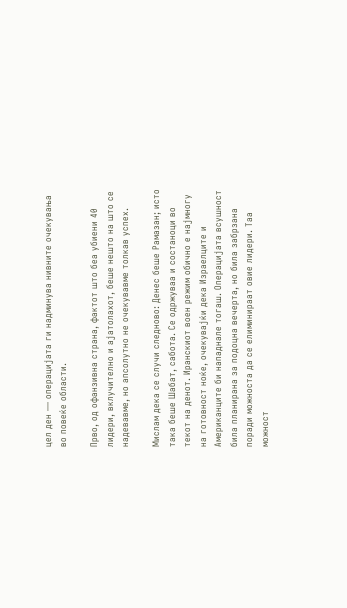цел ден — операцијата ги надминува нивните очекувања во повеќе области.

Прво, од офанзивна страна, фактот што беа убиени 40 лидери, вклучително и ајатолахот, беше нешто на што се надевавме, но апсолутно не очекувавме толкав успех.

Мислам дека се случи следново: Денес беше Рамазан; исто така беше Шабат, сабота. Се одржуваа и состаноци во текот на денот. Иранскиот воен режим обично е најмногу на готовност ноќе, очекувајќи дека Израелците и Американците би нападнале тогаш. Операцијата всушност била планирана за подоцна вечерта, но била забрзана поради можноста да се елиминираат овие лидери. Таа можност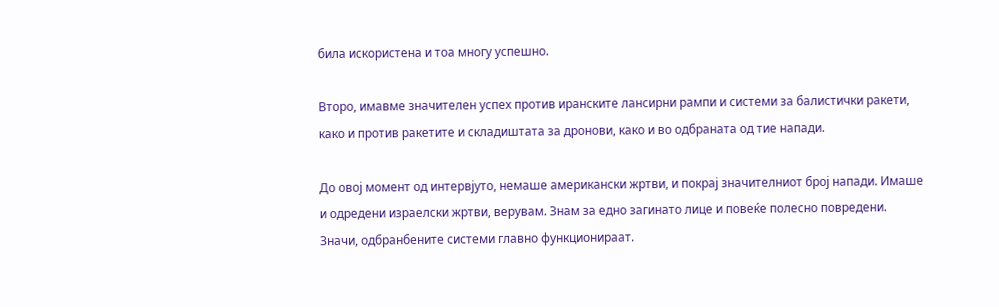била искористена и тоа многу успешно.

Второ, имавме значителен успех против иранските лансирни рампи и системи за балистички ракети, како и против ракетите и складиштата за дронови, како и во одбраната од тие напади.

До овој момент од интервјуто, немаше американски жртви, и покрај значителниот број напади. Имаше и одредени израелски жртви, верувам. Знам за едно загинато лице и повеќе полесно повредени. Значи, одбранбените системи главно функционираат.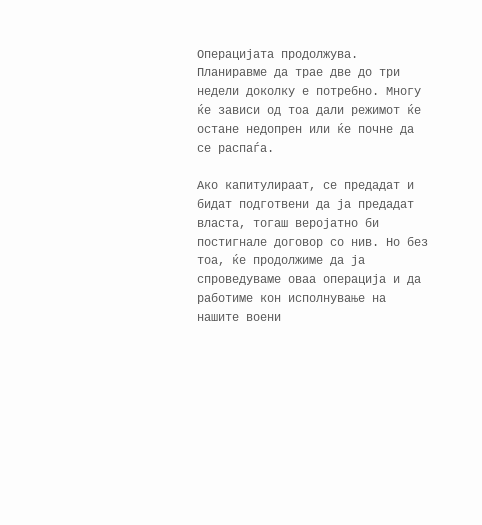Операцијата продолжува. Планиравме да трае две до три недели доколку е потребно. Многу ќе зависи од тоа дали режимот ќе остане недопрен или ќе почне да се распаѓа.

Ако капитулираат, се предадат и бидат подготвени да ја предадат власта, тогаш веројатно би постигнале договор со нив. Но без тоа, ќе продолжиме да ја спроведуваме оваа операција и да работиме кон исполнување на нашите воени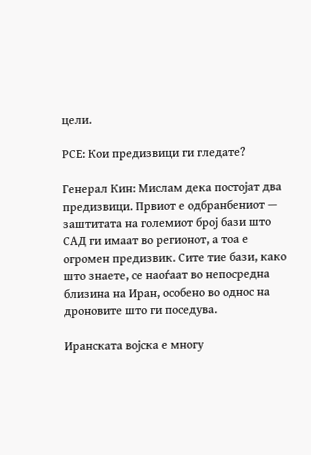цели.

РСЕ: Кои предизвици ги гледате?

Генерал Кин: Мислам дека постојат два предизвици. Првиот е одбранбениот — заштитата на големиот број бази што САД ги имаат во регионот, а тоа е огромен предизвик. Сите тие бази, како што знаете, се наоѓаат во непосредна близина на Иран, особено во однос на дроновите што ги поседува.

Иранската војска е многу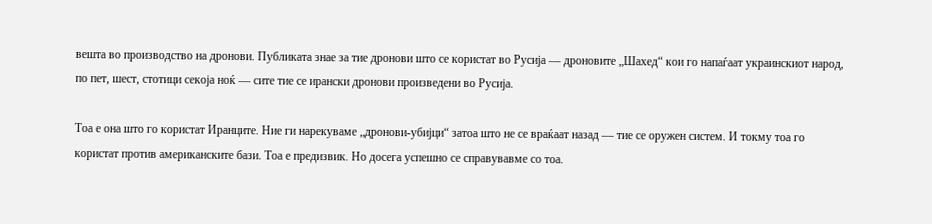вешта во производство на дронови. Публиката знае за тие дронови што се користат во Русија — дроновите „Шахед“ кои го напаѓаат украинскиот народ, по пет, шест, стотици секоја ноќ — сите тие се ирански дронови произведени во Русија.

Тоа е она што го користат Иранците. Ние ги нарекуваме „дронови-убијци“ затоа што не се враќаат назад — тие се оружен систем. И токму тоа го користат против американските бази. Тоа е предизвик. Но досега успешно се справувавме со тоа.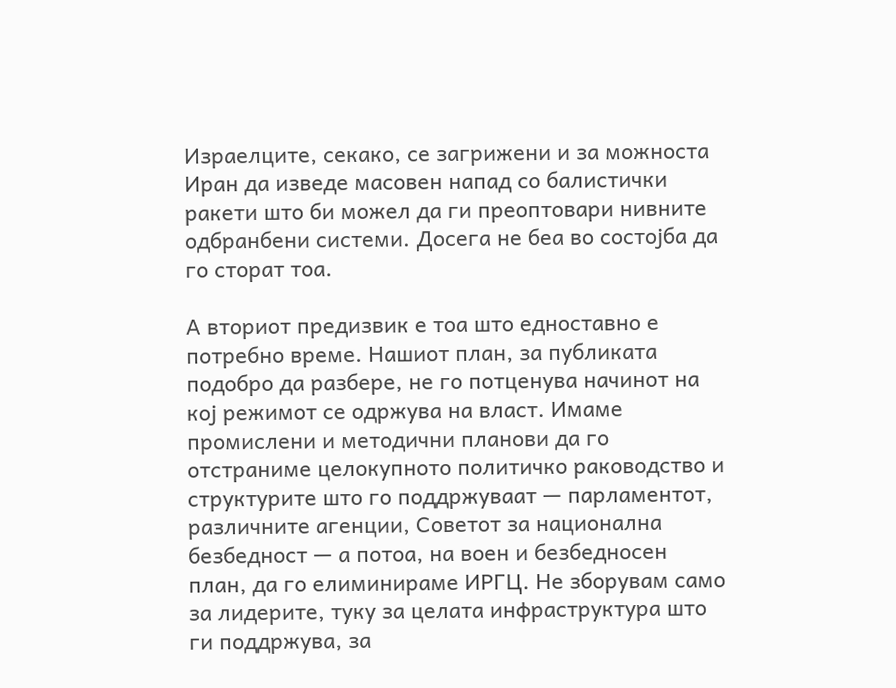Израелците, секако, се загрижени и за можноста Иран да изведе масовен напад со балистички ракети што би можел да ги преоптовари нивните одбранбени системи. Досега не беа во состојба да го сторат тоа.

А вториот предизвик е тоа што едноставно е потребно време. Нашиот план, за публиката подобро да разбере, не го потценува начинот на кој режимот се одржува на власт. Имаме промислени и методични планови да го отстраниме целокупното политичко раководство и структурите што го поддржуваат — парламентот, различните агенции, Советот за национална безбедност — а потоа, на воен и безбедносен план, да го елиминираме ИРГЦ. Не зборувам само за лидерите, туку за целата инфраструктура што ги поддржува, за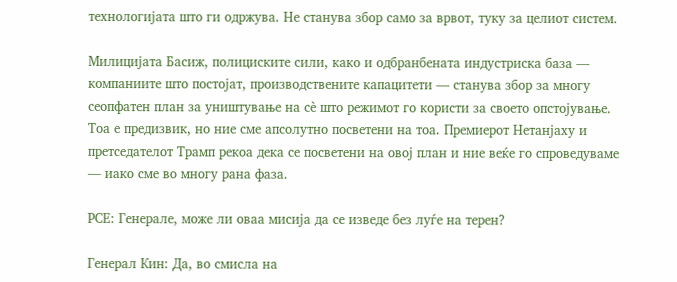технологијата што ги одржува. Не станува збор само за врвот, туку за целиот систем.

Милицијата Басиж, полициските сили, како и одбранбената индустриска база — компаниите што постојат, производствените капацитети — станува збор за многу сеопфатен план за уништување на сè што режимот го користи за своето опстојување. Тоа е предизвик, но ние сме апсолутно посветени на тоа. Премиерот Нетанјаху и претседателот Трамп рекоа дека се посветени на овој план и ние веќе го спроведуваме — иако сме во многу рана фаза.

РСЕ: Генерале, може ли оваа мисија да се изведе без луѓе на терен?

Генерал Кин: Да, во смисла на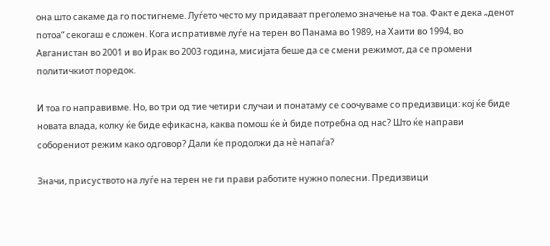она што сакаме да го постигнеме. Луѓето често му придаваат преголемо значење на тоа. Факт е дека „денот потоа“ секогаш е сложен. Кога испративме луѓе на терен во Панама во 1989, на Хаити во 1994, во Авганистан во 2001 и во Ирак во 2003 година, мисијата беше да се смени режимот, да се промени политичкиот поредок.

И тоа го направивме. Но, во три од тие четири случаи и понатаму се соочуваме со предизвици: кој ќе биде новата влада, колку ќе биде ефикасна, каква помош ќе ѝ биде потребна од нас? Што ќе направи соборениот режим како одговор? Дали ќе продолжи да нè напаѓа?

Значи, присуството на луѓе на терен не ги прави работите нужно полесни. Предизвици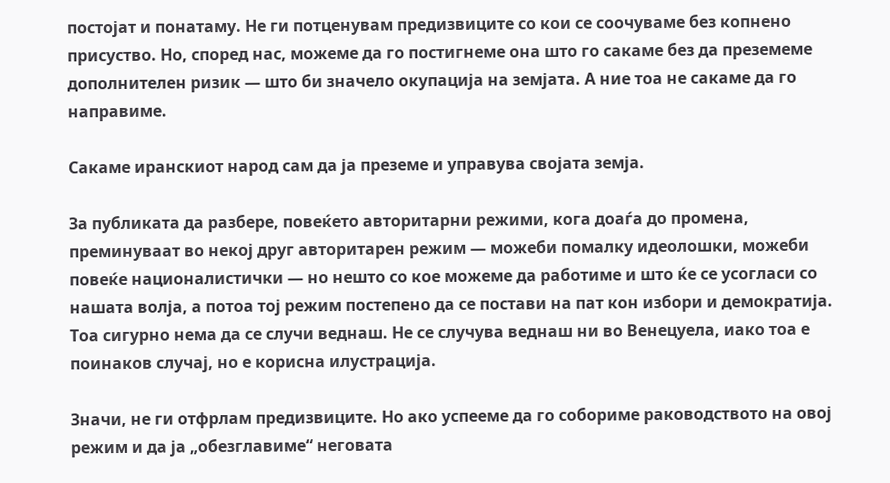постојат и понатаму. Не ги потценувам предизвиците со кои се соочуваме без копнено присуство. Но, според нас, можеме да го постигнеме она што го сакаме без да преземеме дополнителен ризик — што би значело окупација на земјата. А ние тоа не сакаме да го направиме.

Сакаме иранскиот народ сам да ја преземе и управува својата земја.

За публиката да разбере, повеќето авторитарни режими, кога доаѓа до промена, преминуваат во некој друг авторитарен режим — можеби помалку идеолошки, можеби повеќе националистички — но нешто со кое можеме да работиме и што ќе се усогласи со нашата волја, а потоа тој режим постепено да се постави на пат кон избори и демократија. Тоа сигурно нема да се случи веднаш. Не се случува веднаш ни во Венецуела, иако тоа е поинаков случај, но е корисна илустрација.

Значи, не ги отфрлам предизвиците. Но ако успееме да го собориме раководството на овој режим и да ја „обезглавиме“ неговата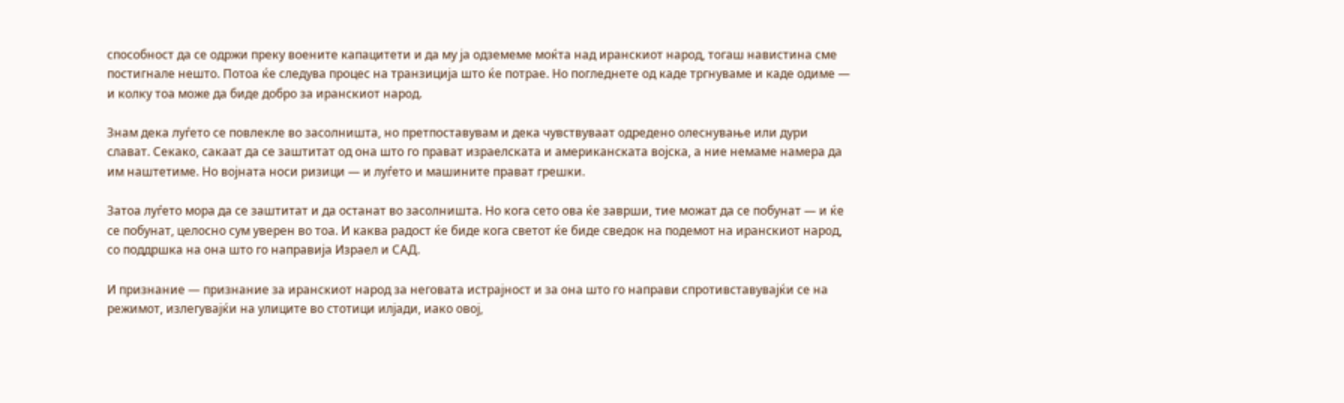способност да се одржи преку воените капацитети и да му ја одземеме моќта над иранскиот народ, тогаш навистина сме постигнале нешто. Потоа ќе следува процес на транзиција што ќе потрае. Но погледнете од каде тргнуваме и каде одиме — и колку тоа може да биде добро за иранскиот народ.

Знам дека луѓето се повлекле во засолништа, но претпоставувам и дека чувствуваат одредено олеснување или дури слават. Секако, сакаат да се заштитат од она што го прават израелската и американската војска, а ние немаме намера да им наштетиме. Но војната носи ризици — и луѓето и машините прават грешки.

Затоа луѓето мора да се заштитат и да останат во засолништа. Но кога сето ова ќе заврши, тие можат да се побунат — и ќе се побунат, целосно сум уверен во тоа. И каква радост ќе биде кога светот ќе биде сведок на подемот на иранскиот народ, со поддршка на она што го направија Израел и САД.

И признание — признание за иранскиот народ за неговата истрајност и за она што го направи спротивставувајќи се на режимот, излегувајќи на улиците во стотици илјади, иако овој,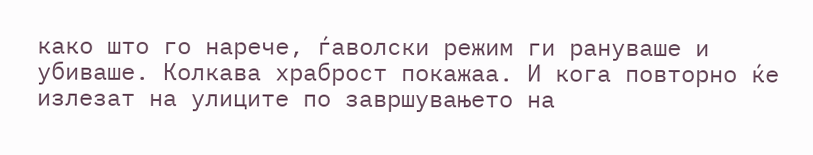како што го нарече, ѓаволски режим ги рануваше и убиваше. Колкава храброст покажаа. И кога повторно ќе излезат на улиците по завршувањето на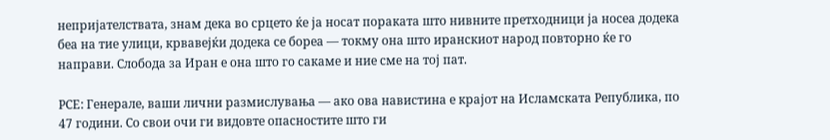непријателствата, знам дека во срцето ќе ја носат пораката што нивните претходници ја носеа додека беа на тие улици, крвавејќи додека се бореа — токму она што иранскиот народ повторно ќе го направи. Слобода за Иран е она што го сакаме и ние сме на тој пат.

РСЕ: Генерале, ваши лични размислувања — ако ова навистина е крајот на Исламската Република, по 47 години. Со свои очи ги видовте опасностите што ги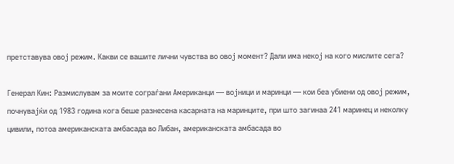претставува овој режим. Какви се вашите лични чувства во овој момент? Дали има некој на кого мислите сега?

Генерал Кин: Размислувам за моите сограѓани Американци — војници и маринци — кои беа убиени од овој режим, почнувајќи од 1983 година кога беше разнесена касарната на маринците, при што загинаа 241 маринец и неколку цивили, потоа американската амбасада во Либан, американската амбасада во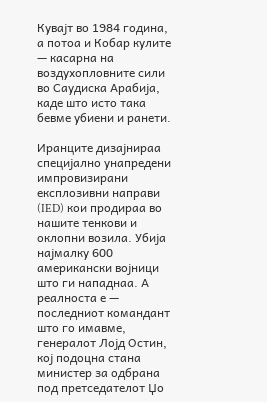Кувајт во 1984 година, а потоа и Кобар кулите — касарна на воздухопловните сили во Саудиска Арабија, каде што исто така бевме убиени и ранети.

Иранците дизајнираа специјално унапредени импровизирани експлозивни направи (IED) кои продираа во нашите тенкови и оклопни возила. Убија најмалку 600 американски војници што ги нападнаа. А реалноста е — последниот командант што го имавме, генералот Лојд Остин, кој подоцна стана министер за одбрана под претседателот Џо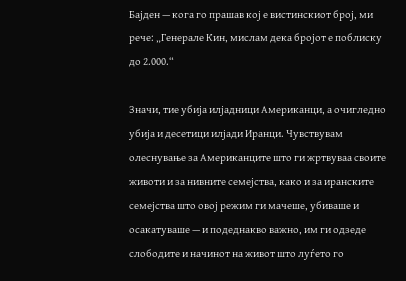Бајден — кога го прашав кој е вистинскиот број, ми рече: „Генерале Кин, мислам дека бројот е поблиску до 2.000.“

Значи, тие убија илјадници Американци, а очигледно убија и десетици илјади Иранци. Чувствувам олеснување за Американците што ги жртвуваа своите животи и за нивните семејства, како и за иранските семејства што овој режим ги мачеше, убиваше и осакатуваше — и подеднакво важно, им ги одзеде слободите и начинот на живот што луѓето го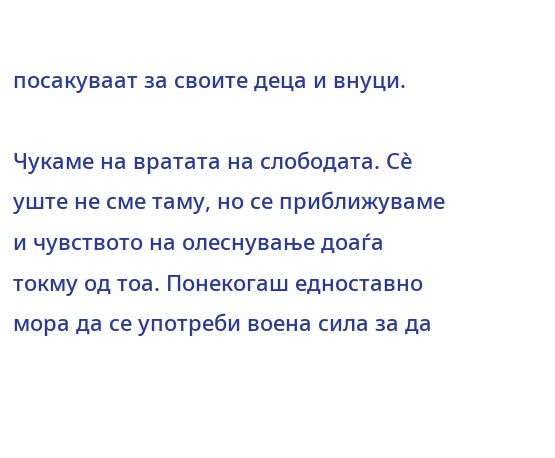посакуваат за своите деца и внуци.

Чукаме на вратата на слободата. Сè уште не сме таму, но се приближуваме и чувството на олеснување доаѓа токму од тоа. Понекогаш едноставно мора да се употреби воена сила за да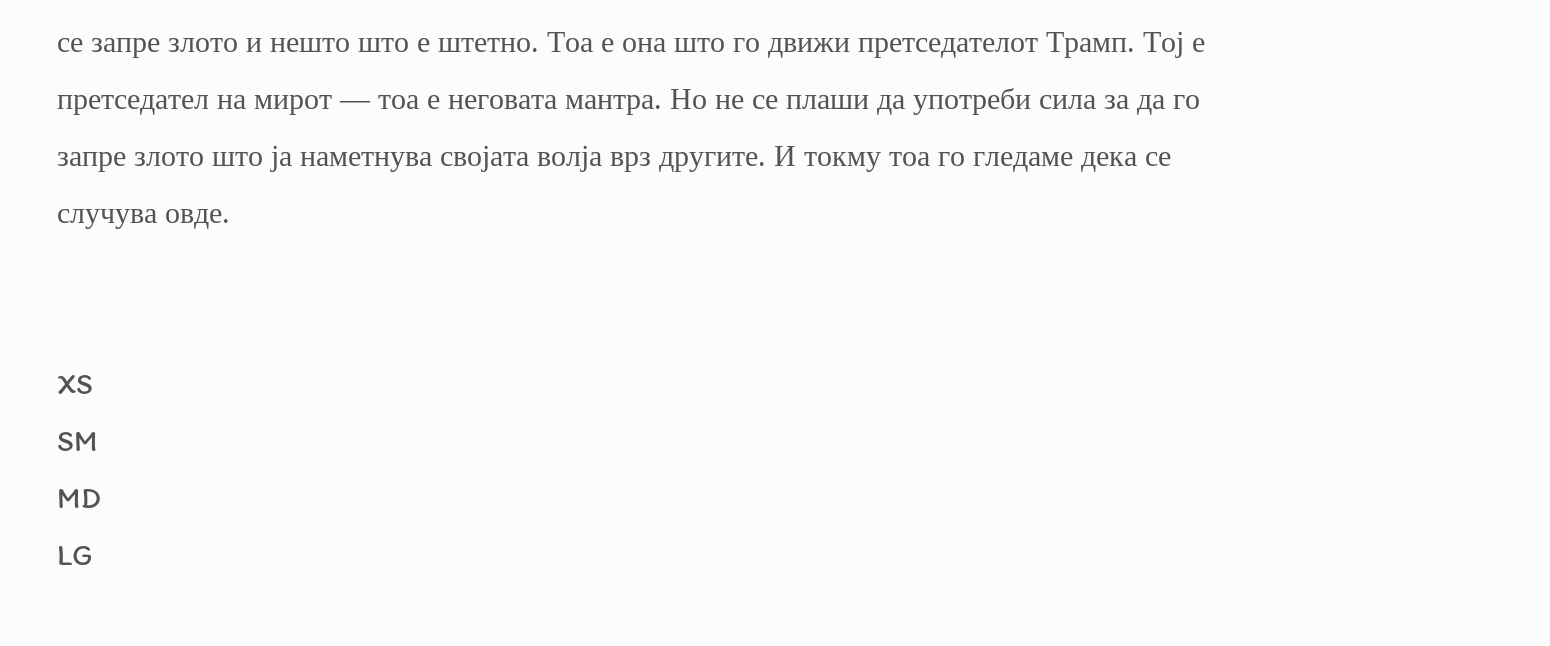се запре злото и нешто што е штетно. Тоа е она што го движи претседателот Трамп. Тој е претседател на мирот — тоа е неговата мантра. Но не се плаши да употреби сила за да го запре злото што ја наметнува својата волја врз другите. И токму тоа го гледаме дека се случува овде.


XS
SM
MD
LG